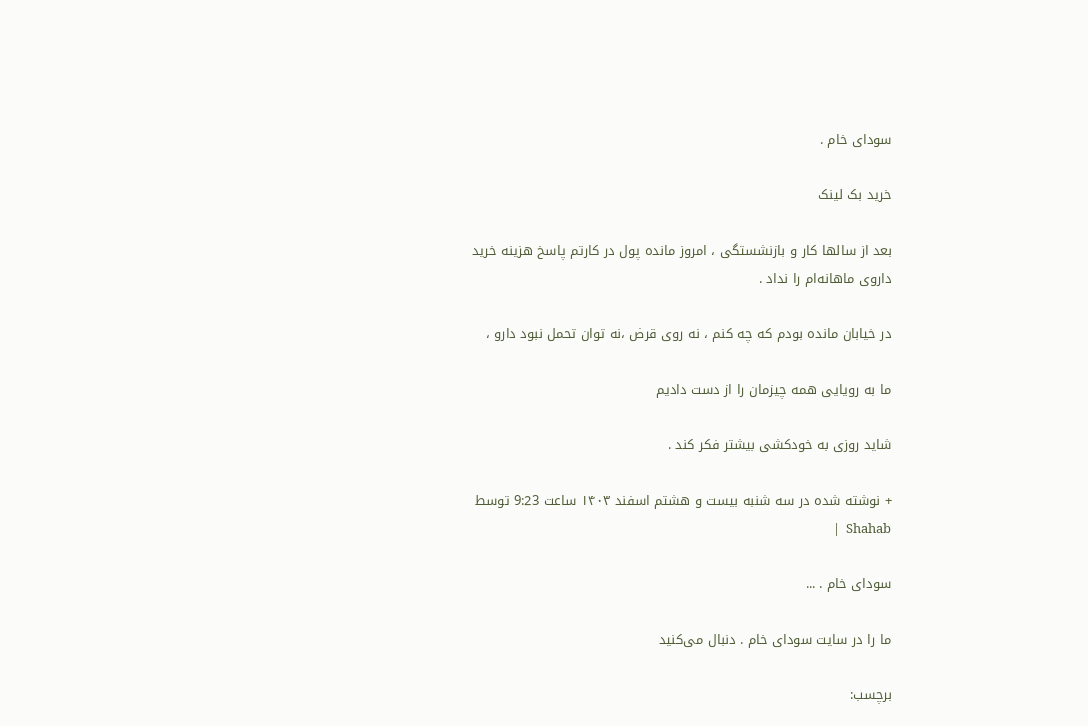سودای خام .

خرید بک لینک

بعد از سالها کار و بازنشستگی ، امروز مانده پول در کارتم پاسخ هزینه خرید داروی ماهانه‌ام را نداد .

در خیابان مانده بودم که چه کنم ، نه روی قرض ،نه توان تحمل نبود دارو ،

ما به رویایی همه چیزمان را از دست دادیم

شاید روزی به خودکشی بیشتر فکر کند .

+ نوشته شده در سه شنبه بیست و هشتم اسفند ۱۴۰۳ ساعت 9:23 توسط Shahab  |

سودای خام . ...

ما را در سایت سودای خام . دنبال می‌کنید

برچسب: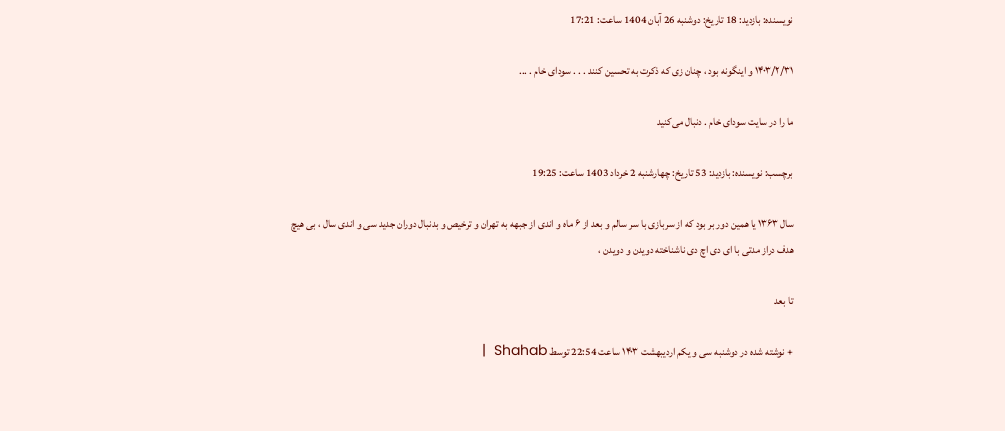نویسنده: بازدید: 18 تاريخ: دوشنبه 26 آبان 1404 ساعت: 17:21

۱۴۰۳/۲/۳۱ و اینگونه بود ، چنان زی که ذکرت به تحسین کنند . . . سودای خام . ...

ما را در سایت سودای خام . دنبال می‌کنید

برچسب: نویسنده: بازدید: 53 تاريخ: چهارشنبه 2 خرداد 1403 ساعت: 19:25

سال ۱۳۶۳ یا همین دور بر بود که از سربازی با سر سالم و بعد از ۶ ماه و اندی از جبهه به تهران و ترخیص و بدنبال دوران جدید سی و اندی سال ، بی هیچ هدف دراز مدتی با ای دی اچ دی ناشناخته دویدن و دویدن ،

تا بعد

+ نوشته شده در دوشنبه سی و یکم اردیبهشت ۱۴۰۳ ساعت 22:54 توسط Shahab  |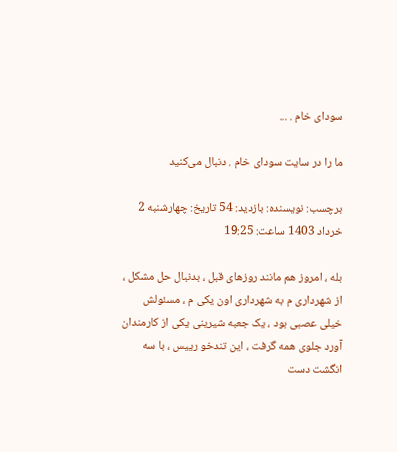سودای خام . ...

ما را در سایت سودای خام . دنبال می‌کنید

برچسب: نویسنده: بازدید: 54 تاريخ: چهارشنبه 2 خرداد 1403 ساعت: 19:25

بله ، امروز هم مانند روزهای قبل ، بدنبال حل مشکل ، از شهرداری م به شهرداری اون یکی م ، مسئولش خیلی عصبی بود ، یک جعبه شیرینی یکی از کارمندان آورد جلوی همه گرفت ، این تندخو رییس ، با سه انگشت دست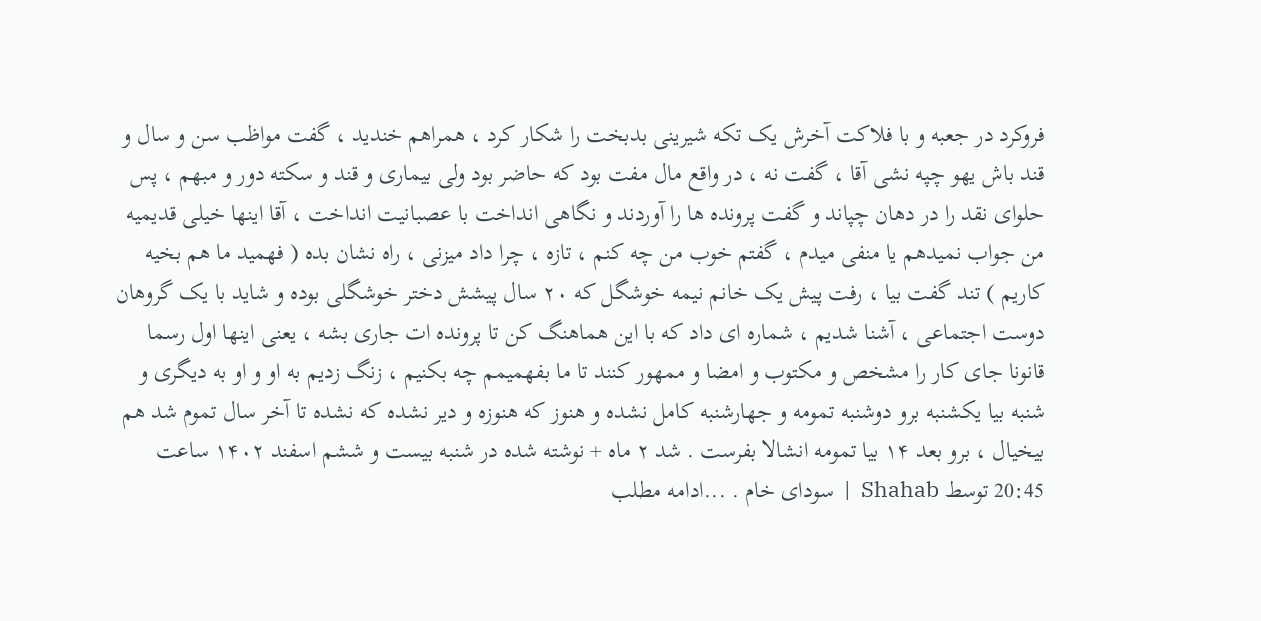فروکرد در جعبه و با فلاکت آخرش یک تکه شیرینی بدبخت را شکار کرد ، همراهم خندید ، گفت مواظب سن و سال و قند باش یهو چپه نشی آقا ، گفت نه ، در واقع مال مفت بود که حاضر بود ولی بیماری و قند و سکته دور و مبهم ، پس حلوای نقد را در دهان چپاند و گفت پرونده ها را آوردند و نگاهی انداخت با عصبانیت انداخت ، آقا اینها خیلی قدیمیه من جواب نمیدهم یا منفی میدم ، گفتم خوب من چه کنم ، تازه ، چرا داد میزنی ، راه نشان بده ( فهمید ما هم بخیه کاریم ) تند گفت بیا ، رفت پیش یک خانم نیمه خوشگل که ۲۰ سال پیشش دختر خوشگلی بوده و شاید با یک گروهان دوست اجتماعی ، آشنا شدیم ، شماره ای داد که با این هماهنگ کن تا پرونده ات جاری بشه ، یعنی اینها اول رسما قانونا جای کار را مشخص و مکتوب و امضا و ممهور کنند تا ما بفهمیمم چه بکنیم ، زنگ زدیم به او و او به دیگری و شنبه بیا یکشنبه برو دوشنبه تمومه و جهارشنبه کامل نشده و هنوز که هنوزه و دیر نشده که نشده تا آخر سال تموم شد هم بیخیال ، برو بعد ۱۴ بیا تمومه انشالا بفرست . شد ۲ ماه + نوشته شده در شنبه بیست و ششم اسفند ۱۴۰۲ ساعت 20:45 توسط Shahab  |  سودای خام . ...ادامه مطلب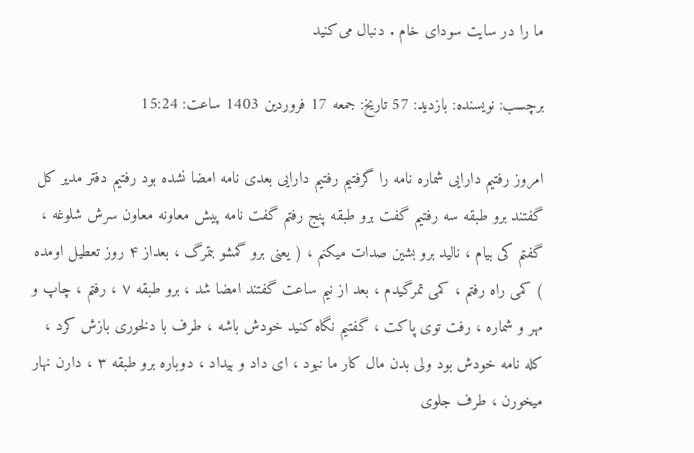ما را در سایت سودای خام . دنبال می‌کنید

برچسب: نویسنده: بازدید: 57 تاريخ: جمعه 17 فروردين 1403 ساعت: 15:24

امروز رفتیم دارایی شماره نامه را گرفتیم رفتیم دارایی بعدی نامه امضا نشده بود رفتیم دفتر مدیر کل گفتند برو طبقه سه رفتیم گفت برو طبقه پنج رفتم گفت نامه پیش معاونه معاون سرش شلوغه ، گفتم کی بیام ، نالید برو بشین صدات میکنم ، ( یعنی برو گمشو بتمرگ ، بعداز ۴ روز تعطیل اومده ) کمی راه رفتم ، کمی تمرگیدم ، بعد از نیم ساعت گفتند امضا شد ، برو طبقه ۷ ، رفتم ، چاپ و مهر و شماره ، رفت توی پاکت ، گفتیم نگاه کنید خودش باشه ، طرف با دلخوری بازش کرد ، کله نامه خودش بود ولی بدن مال کار ما نبود ، ای داد و بیداد ، دوباره برو طبقه ۳ ، دارن نهار میخورن ، طرف جلوی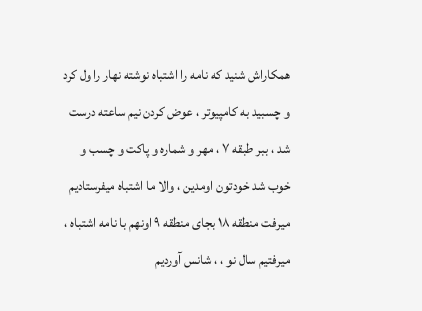همکاراش شنید که نامه را اشتباه نوشته نهار را ول کرد و چسبید به کامپیوتر ، عوض کردن نیم ساعته درست شد ، ببر طبقه ۷ ، مهر و شماره و پاکت و چسب و خوب شد خودتون اومدین ، والا ما اشتباه میفرستادیم میرفت منطقه ۱۸ بجای منطقه ۹ اونهم با نامه اشتباه ، میرفتیم سال نو ، ، شانس آوردیم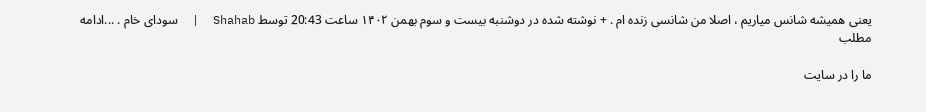یعنی همیشه شانس میاریم ، اصلا من شانسی زنده ام . + نوشته شده در دوشنبه بیست و سوم بهمن ۱۴۰۲ ساعت 20:43 توسط Shahab  |  سودای خام . ...ادامه مطلب

ما را در سایت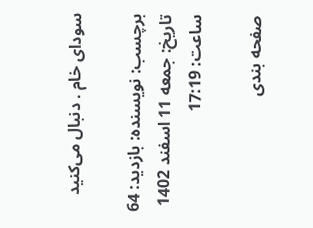سودای خام . دنبال می‌کنید

برچسب: نویسنده: بازدید: 64 تاريخ: جمعه 11 اسفند 1402 ساعت: 17:19

صفحه بندی